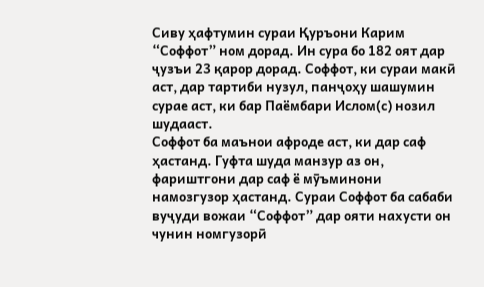Сиву ҳафтумин сураи Қуръони Карим “Соффот” ном дорад. Ин сура бо 182 оят дар ҷузъи 23 қарор дорад. Соффот, ки сураи макӣ аст, дар тартиби нузул, панҷоҳу шашумин сурае аст, ки бар Паёмбари Ислом(с) нозил шудааст.
Соффот ба маънои афроде аст, ки дар саф ҳастанд. Гуфта шуда манзур аз он, фариштгони дар саф ё мӯъминони намозгузор ҳастанд. Сураи Соффот ба сабаби вуҷуди вожаи “Соффот” дар ояти нахусти он чунин номгузорӣ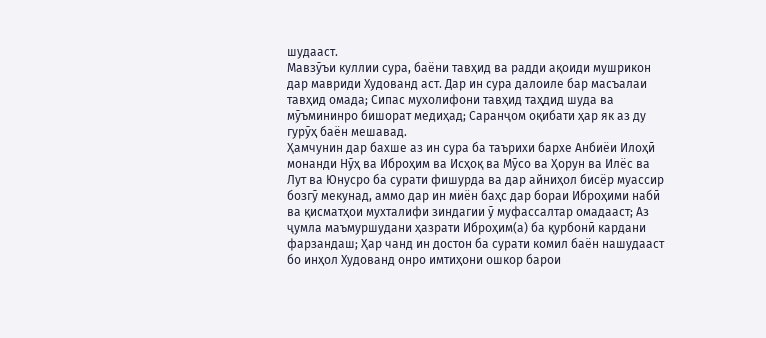шудааст.
Мавзӯъи куллии сура, баёни тавҳид ва радди ақоиди мушрикон дар мавриди Худованд аст. Дар ин сура далоиле бар масъалаи тавҳид омада; Сипас мухолифони тавҳид таҳдид шуда ва мӯъмининро бишорат медиҳад; Саранҷом оқибати ҳар як аз ду гурӯҳ баён мешавад.
Ҳамчунин дар бахше аз ин сура ба таърихи бархе Анбиёи Илоҳӣ монанди Нӯҳ ва Иброҳим ва Исҳоқ ва Мӯсо ва Ҳорун ва Илёс ва Лут ва Юнусро ба сурати фишурда ва дар айниҳол бисёр муассир бозгӯ мекунад, аммо дар ин миён баҳс дар бораи Иброҳими набӣ ва қисматҳои мухталифи зиндагии ӯ муфассалтар омадааст; Аз ҷумла маъмуршудани ҳазрати Иброҳим(а) ба қурбонӣ кардани фарзандаш; Ҳар чанд ин достон ба сурати комил баён нашудааст бо инҳол Худованд онро имтиҳони ошкор барои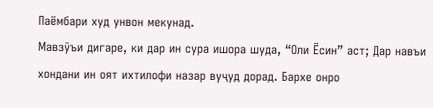Паёмбари худ унвон мекунад.
Мавзӯъи дигаре, ки дар ин сура ишора шуда, “Оли Ёсин” аст; Дар навъи хондани ин оят ихтилофи назар вуҷуд дорад. Бархе онро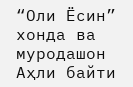“Оли Ёсин” хонда ва муродашон Аҳли байти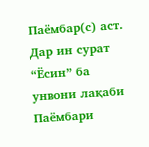Паёмбар(с) аст. Дар ин сурат “Ёсин” ба унвони лақаби Паёмбари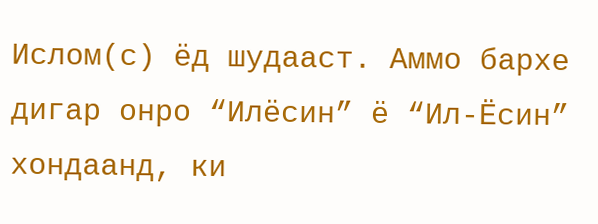Ислом(с) ёд шудааст. Аммо бархе дигар онро “Илёсин” ё “Ил-Ёсин” хондаанд, ки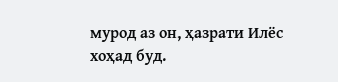мурод аз он, ҳазрати Илёс хоҳад буд.